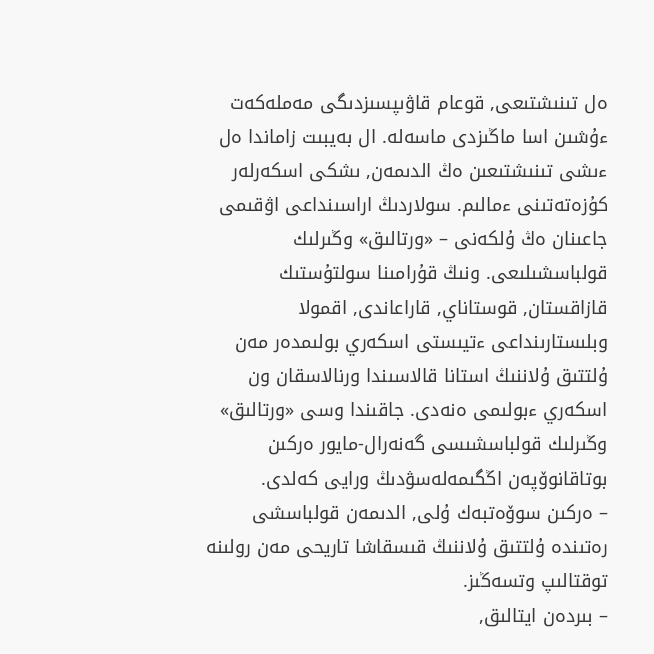ەل تىنىشتىعى, قوعام قاۋىپسىزدىگى مەملەكەت ءۇشىن اسا ماڭىزدى ماسەلە. ال بەيبىت زاماندا ەل ءىشى تىنىشتىعىن ەڭ الدىمەن, ىشكى اسكەرلەر كۇزەتەتىنى ءمالىم. سولاردىڭ اراسىنداعى اۋقىمى جاعىنان ەڭ ۇلكەنى – «ورتالىق» وڭىرلىك قولباسشىلىعى. ونىڭ قۇرامىنا سولتۇستىك قازاقستان, قوستاناي, قاراعاندى, اقمولا وبلىستارىنداعى ءتيىستى اسكەري بولىمدەر مەن ۇلتتىق ۇلاننىڭ استانا قالاسىندا ورنالاسقان ون اسكەري ءبولىمى ەنەدى. جاقىندا وسى «ورتالىق» وڭىرلىك قولباسشىسى گەنەرال-مايور ەركىن بوتاقانوۆپەن اڭگىمەلەسۋدىڭ ورايى كەلدى.
– ەركىن سوۆەتبەك ۇلى, الدىمەن قولباسشى رەتىندە ۇلتتىق ۇلاننىڭ قىسقاشا تاريحى مەن رولىنە توقتالىپ وتسەڭىز.
– بىردەن ايتالىق,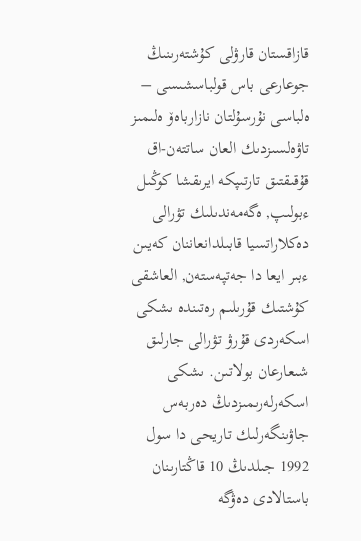قازاقستان قارۋلى كۇشتەرىنىڭ جوعارعى باس قولباسشىسى – ەلباسى نۇرسۇلتان نازارباەۆ ەلىمىز تاۋەلسىزدىك العان ساتتەن-اق قۇقىقتىق تارتىپكە ايرىقشا كوڭىل ءبولىپ, ەگەمەندىلىك تۋرالى دەكلاراتسيا قابىلدانعاننان كەيىن ءبىر ايعا دا جەتپەستەن, العاشقى كۇشتىك قۇرىلىم رەتىندە ىشكى اسكەردى قۇرۋ تۋرالى جارلىق شىعارعان بولاتىن. ىشكى اسكەرلەرىمىزدىڭ دەربەس جاۋىنگەرلىك تاريحى دا سول 1992 جىلدىڭ 10 قاڭتارىنان باستالادى دەۋگە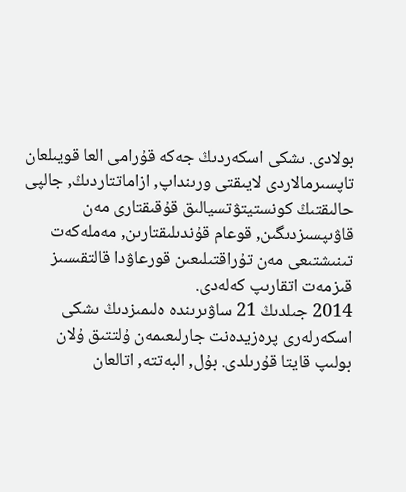بولادى. ىشكى اسكەردىڭ جەكە قۇرامى العا قويىلعان تاپسىرمالاردى لايىقتى ورىنداپ, ازاماتتاردىڭ, جالپى حالىقتىڭ كونستيتۋتسيالىق قۇقىقتارى مەن قاۋىپسىزدىگىن, قوعام قۇندىلىقتارىن, مەملەكەت تىنىشتىعى مەن تۇراقتىلىعىن قورعاۋدا قالتقىسىز قىزمەت اتقارىپ كەلەدى.
2014 جىلدىڭ 21 ساۋىرىندە ەلىمىزدىڭ ىشكى اسكەرلەرى پرەزيدەنت جارلىعىمەن ۇلتتىق ۇلان بولىپ قايتا قۇرىلدى. بۇل, البەتتە, اتالعان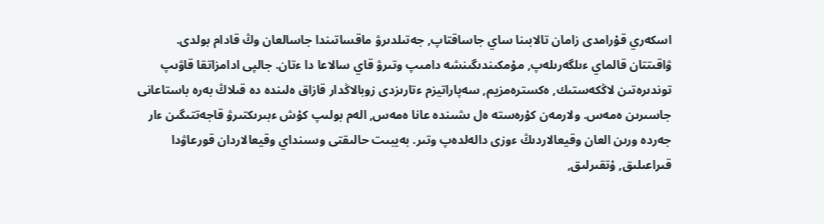اسكەري قۇرامدى زامان تالابىنا ساي جاساقتاپ, جەتىلدىرۋ ماقساتىندا جاسالعان وڭ قادام بولدى. ۋاقىتتان قالماي ءىلگەرىلەپ, مۇمكىندىگىنشە دامىپ وتىرۋ قاي سالاعا دا ءتان. جالپى ادامزاتقا قاۋىپ توندىرەتىن لاڭكەستىك, ەكسترەمزيم, سەپاراتيزم ءتارىزدى زوبالاڭدار قازاق ەلىندە دە قىلاڭ بەرە باستاعانى جاسىرىن ەمەس. ولارمەن كۇرەستە ەل ىشىندە عانا ەمەس, الەم بولىپ كۇش ءبىرىكتىرۋ قاجەتتىگىن ءار جەردە ورىن العان وقيعالاردىڭ ءوزى دالەلدەپ وتىر. بەيبىت حالىقتى وسىنداي وقيعالاردان قورعاۋدا قىراعىلىق, ۇتقىرلىق,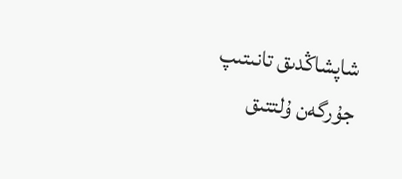شاپشاڭدىق تانىتىپ جۇرگەن ۇلتتىق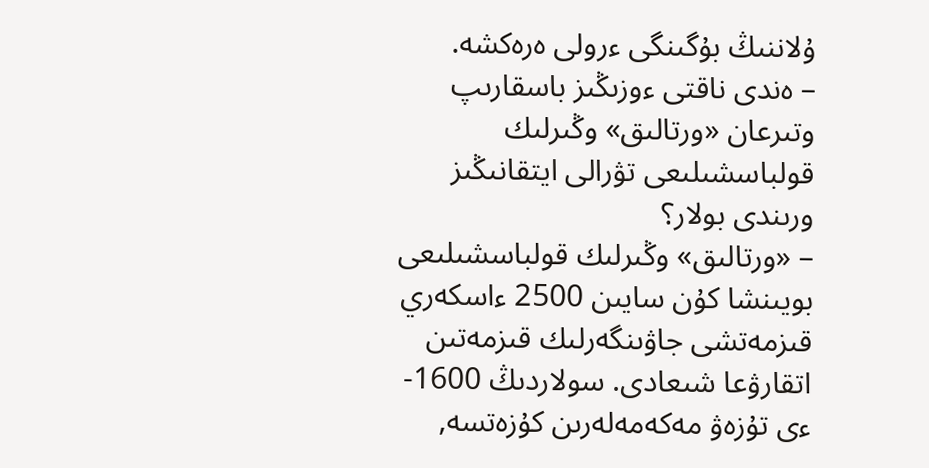ۇلاننىڭ بۇگىنگى ءرولى ەرەكشە.
– ەندى ناقتى ءوزىڭىز باسقارىپ وتىرعان «ورتالىق» وڭىرلىك قولباسشىلىعى تۋرالى ايتقانىڭىز ورىندى بولار؟
– «ورتالىق» وڭىرلىك قولباسشىلىعى بويىنشا كۇن سايىن 2500 ءاسكەري قىزمەتشى جاۋىنگەرلىك قىزمەتىن اتقارۋعا شىعادى. سولاردىڭ 1600-ءى تۇزەۋ مەكەمەلەرىن كۇزەتسە,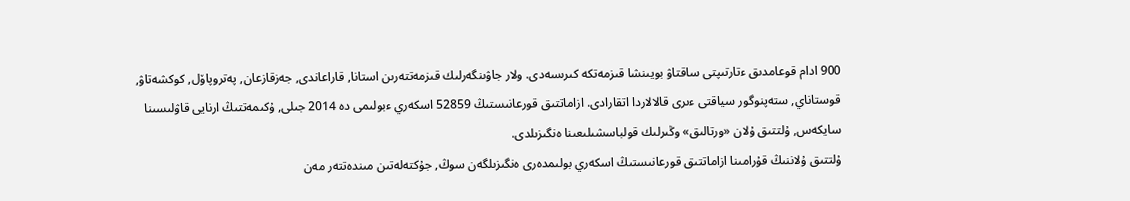900 ادام قوعامدىق ءتارتىپتى ساقتاۋ بويىنشا قىزمەتكە كىرىسەدى. ولار جاۋىنگەرلىك قىزمەتتەرىن استانا, قاراعاندى, جەزقازعان, پەتروپاۆل, كوكشەتاۋ, قوستاناي, ستەپنوگور سياقتى ءىرى قالالاردا اتقارادى. ازاماتتىق قورعانىستىڭ 52859 اسكەري ءبولىمى دە 2014 جىلى, ۇكىمەتتىڭ ارنايى قاۋلىسىنا سايكەس, ۇلتتىق ۇلان «ورتالىق» وڭىرلىك قولباسشىلىعىنا ەنگىزىلدى.
ۇلتتىق ۇلاننىڭ قۇرامىنا ازاماتتىق قورعانىستىڭ اسكەري بولىمدەرى ەنگىزىلگەن سوڭ, جۇكتەلەتىن مىندەتتەر مەن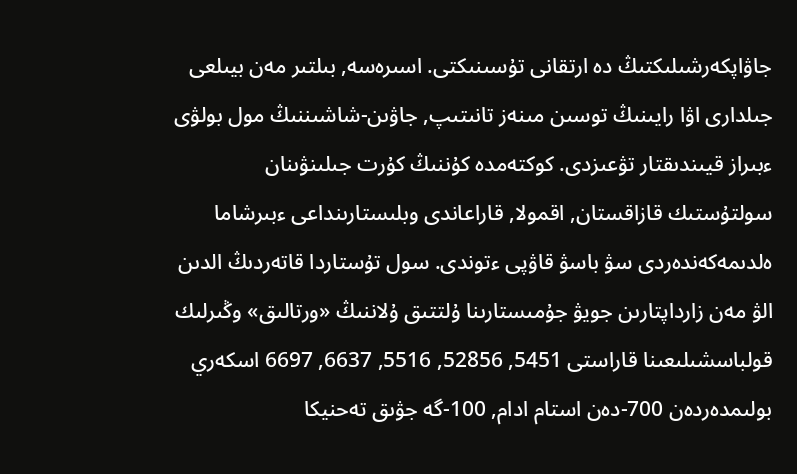جاۋاپكەرشىلىكتىڭ دە ارتقانى تۇسىنىكتى. اسىرەسە, بىلتىر مەن بيىلعى جىلدارى اۋا رايىنىڭ توسىن مىنەز تانىتىپ, جاۋىن-شاشىننىڭ مول بولۋى ءبىراز قيىندىقتار تۋعىزدى. كوكتەمدە كۇننىڭ كۇرت جىلىنۋىنان سولتۇستىك قازاقستان, اقمولا, قاراعاندى وبلىستارىنداعى ءبىرشاما ەلدىمەكەندەردى سۋ باسۋ قاۋپى ءتوندى. سول تۇستاردا قاتەردىڭ الدىن الۋ مەن زارداپتارىن جويۋ جۇمىستارىنا ۇلتتىق ۇلاننىڭ «ورتالىق» وڭىرلىك قولباسشىلىعىنا قاراستى 5451, 52856, 5516, 6637, 6697 اسكەري بولىمدەردەن 700-دەن استام ادام, 100-گە جۋىق تەحنيكا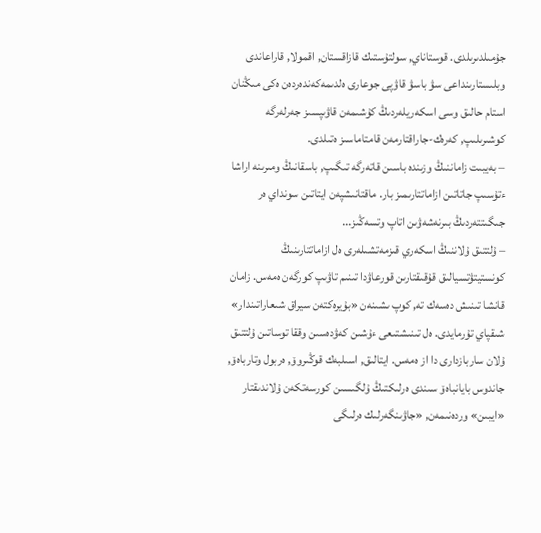جۇمىلدىرىلدى. قوستاناي, سولتۇستىك قازاقستان, اقمولا, قاراعاندى وبلىستارىنداعى سۋ باسۋ قاۋپى جوعارى ەلدىمەكەندەردەن ەكى مىڭنان استام حالىق وسى اسكەريلەردىڭ كۇشىمەن قاۋىپسىز جەرلەرگە كوشىرىلىپ, كەرەك-جاراقتارمەن قامتاماسىز ەتىلدى.
– بەيبىت زاماننىڭ وزىندە باسىن قاتەرگە تىگىپ, باسقانىڭ ومىرىنە اراشا ءتۇسىپ جاتاتىن ازاماتتارىمىز بار. ماقتانىشپەن ايتاتىن سونداي ەر جىگىتتەردىڭ بىرنەشەۋىن اتاپ وتسەڭىز...
– ۇلتتىق ۇلاننىڭ اسكەري قىزمەتشىلەرى ەل ازاماتتارىنىڭ كونستيتۋتسيالىق قۇقىقتارىن قورعاۋدا تىنىم تاۋىپ كورگەن ەمەس. زامان قانشا تىنىش دەسەك تە, كوپ ىشىنەن «بۇيرەكتەن سيراق شىعاراتىندار» شىقپاي تۇرمايدى. ەل تىنىشتىعى ءۇشىن كەۋدەسىن وققا توساتىن ۇلتتىق ۇلان ساربازدارى دا از ەمەس. ايتالىق, اسىلبەك قوڭىروۆ, ەربول وتارباەۆ, جاندوس بايانباەۆ سىندى ەرلىكتىڭ ۇلگىسىن كورسەتكەن ۇلاندىقتار «ايبىن» وردەنىمەن, «جاۋىنگەرلىك ەرلىگى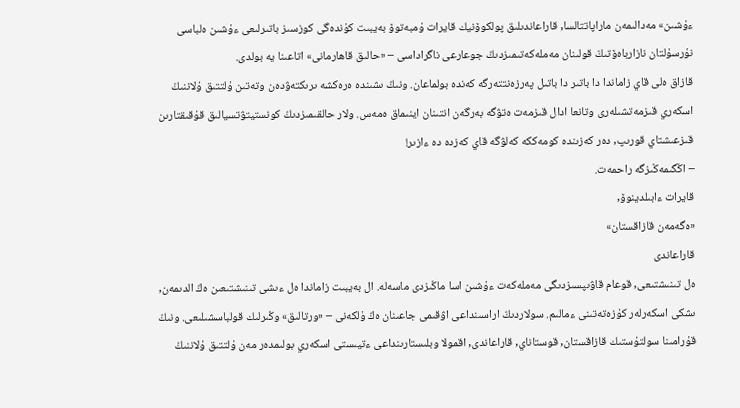ءۇشىن» مەدالىمەن ماراپاتتالسا, قاراعاندىلىق پولكوۆنيك قايرات ۇمبەتوۆ بەيبىت كۇندەگى كوزسىز باتىرلىعى ءۇشىن ەلباسى نۇرسۇلتان نازارباەۆتىڭ قولىنان مەملەكەتىمىزدىڭ جوعارعى ناگراداسى – «حالىق قاھارمانى» اتاعىنا يە بولدى.
قازاق ەلى قاي زاماندا دا باتىر دا باتىل پەرزەنتتەرگە كەندە بولماعان. ونىڭ ىشىندە ەرەكشە ىرىكتەۋدەن وتەتىن ۇلتتىق ۇلاننىڭ اسكەري قىزمەتشىلەرى وتانعا ادال قىزمەت ەتۋگە بەرگەن انتىنان اينىماق ەمەس. ولار حالقىمىزدىڭ كونستيتۋتسيالىق قۇقىقتارىن قىزعىشتاي قورىپ, دەر كەزىندە كومەككە كەلۋگە قاي كەزدە دە ءازىر!
– اڭگىمەڭىزگە راحمەت.
قايرات ءابىلدينوۆ,
«ەگەمەن قازاقستان»
قاراعاندى
ەل تىنىشتىعى, قوعام قاۋىپسىزدىگى مەملەكەت ءۇشىن اسا ماڭىزدى ماسەلە. ال بەيبىت زاماندا ەل ءىشى تىنىشتىعىن ەڭ الدىمەن, ىشكى اسكەرلەر كۇزەتەتىنى ءمالىم. سولاردىڭ اراسىنداعى اۋقىمى جاعىنان ەڭ ۇلكەنى – «ورتالىق» وڭىرلىك قولباسشىلىعى. ونىڭ قۇرامىنا سولتۇستىك قازاقستان, قوستاناي, قاراعاندى, اقمولا وبلىستارىنداعى ءتيىستى اسكەري بولىمدەر مەن ۇلتتىق ۇلاننىڭ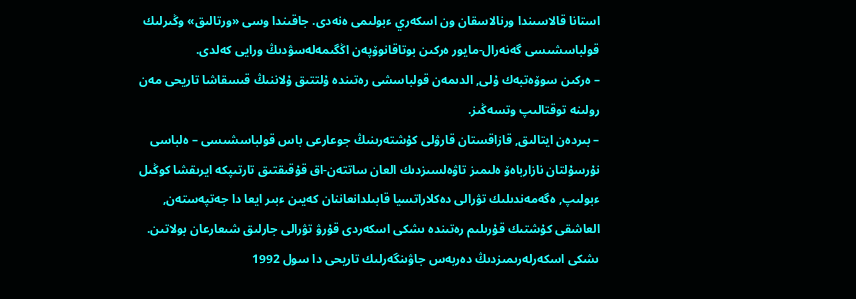استانا قالاسىندا ورنالاسقان ون اسكەري ءبولىمى ەنەدى. جاقىندا وسى «ورتالىق» وڭىرلىك قولباسشىسى گەنەرال-مايور ەركىن بوتاقانوۆپەن اڭگىمەلەسۋدىڭ ورايى كەلدى.
– ەركىن سوۆەتبەك ۇلى, الدىمەن قولباسشى رەتىندە ۇلتتىق ۇلاننىڭ قىسقاشا تاريحى مەن رولىنە توقتالىپ وتسەڭىز.
– بىردەن ايتالىق, قازاقستان قارۋلى كۇشتەرىنىڭ جوعارعى باس قولباسشىسى – ەلباسى نۇرسۇلتان نازارباەۆ ەلىمىز تاۋەلسىزدىك العان ساتتەن-اق قۇقىقتىق تارتىپكە ايرىقشا كوڭىل ءبولىپ, ەگەمەندىلىك تۋرالى دەكلاراتسيا قابىلدانعاننان كەيىن ءبىر ايعا دا جەتپەستەن, العاشقى كۇشتىك قۇرىلىم رەتىندە ىشكى اسكەردى قۇرۋ تۋرالى جارلىق شىعارعان بولاتىن. ىشكى اسكەرلەرىمىزدىڭ دەربەس جاۋىنگەرلىك تاريحى دا سول 1992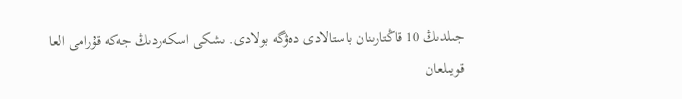جىلدىڭ 10 قاڭتارىنان باستالادى دەۋگە بولادى. ىشكى اسكەردىڭ جەكە قۇرامى العا قويىلعان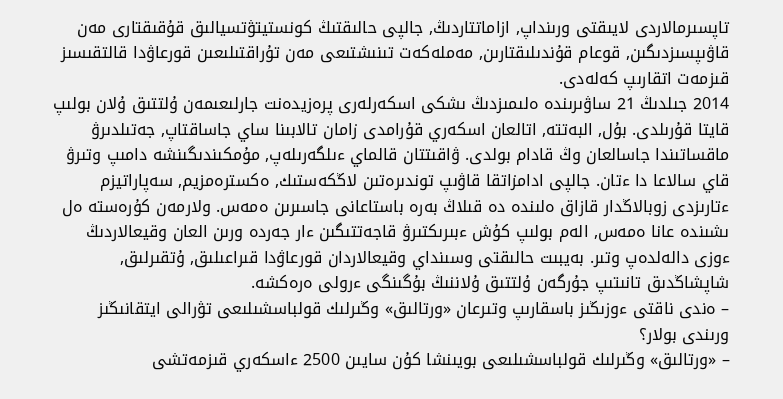تاپسىرمالاردى لايىقتى ورىنداپ, ازاماتتاردىڭ, جالپى حالىقتىڭ كونستيتۋتسيالىق قۇقىقتارى مەن قاۋىپسىزدىگىن, قوعام قۇندىلىقتارىن, مەملەكەت تىنىشتىعى مەن تۇراقتىلىعىن قورعاۋدا قالتقىسىز قىزمەت اتقارىپ كەلەدى.
2014 جىلدىڭ 21 ساۋىرىندە ەلىمىزدىڭ ىشكى اسكەرلەرى پرەزيدەنت جارلىعىمەن ۇلتتىق ۇلان بولىپ قايتا قۇرىلدى. بۇل, البەتتە, اتالعان اسكەري قۇرامدى زامان تالابىنا ساي جاساقتاپ, جەتىلدىرۋ ماقساتىندا جاسالعان وڭ قادام بولدى. ۋاقىتتان قالماي ءىلگەرىلەپ, مۇمكىندىگىنشە دامىپ وتىرۋ قاي سالاعا دا ءتان. جالپى ادامزاتقا قاۋىپ توندىرەتىن لاڭكەستىك, ەكسترەمزيم, سەپاراتيزم ءتارىزدى زوبالاڭدار قازاق ەلىندە دە قىلاڭ بەرە باستاعانى جاسىرىن ەمەس. ولارمەن كۇرەستە ەل ىشىندە عانا ەمەس, الەم بولىپ كۇش ءبىرىكتىرۋ قاجەتتىگىن ءار جەردە ورىن العان وقيعالاردىڭ ءوزى دالەلدەپ وتىر. بەيبىت حالىقتى وسىنداي وقيعالاردان قورعاۋدا قىراعىلىق, ۇتقىرلىق, شاپشاڭدىق تانىتىپ جۇرگەن ۇلتتىق ۇلاننىڭ بۇگىنگى ءرولى ەرەكشە.
– ەندى ناقتى ءوزىڭىز باسقارىپ وتىرعان «ورتالىق» وڭىرلىك قولباسشىلىعى تۋرالى ايتقانىڭىز ورىندى بولار؟
– «ورتالىق» وڭىرلىك قولباسشىلىعى بويىنشا كۇن سايىن 2500 ءاسكەري قىزمەتشى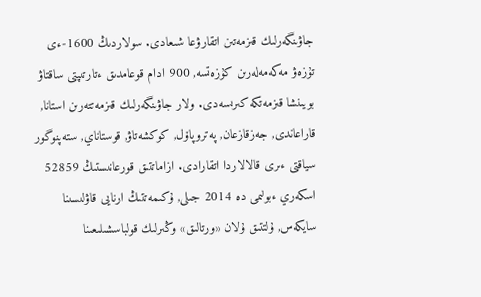جاۋىنگەرلىك قىزمەتىن اتقارۋعا شىعادى. سولاردىڭ 1600-ءى تۇزەۋ مەكەمەلەرىن كۇزەتسە, 900 ادام قوعامدىق ءتارتىپتى ساقتاۋ بويىنشا قىزمەتكە كىرىسەدى. ولار جاۋىنگەرلىك قىزمەتتەرىن استانا, قاراعاندى, جەزقازعان, پەتروپاۆل, كوكشەتاۋ, قوستاناي, ستەپنوگور سياقتى ءىرى قالالاردا اتقارادى. ازاماتتىق قورعانىستىڭ 52859 اسكەري ءبولىمى دە 2014 جىلى, ۇكىمەتتىڭ ارنايى قاۋلىسىنا سايكەس, ۇلتتىق ۇلان «ورتالىق» وڭىرلىك قولباسشىلىعىنا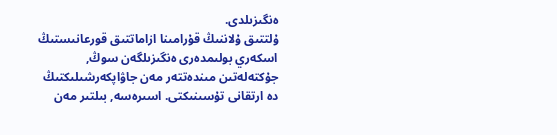ەنگىزىلدى.
ۇلتتىق ۇلاننىڭ قۇرامىنا ازاماتتىق قورعانىستىڭ اسكەري بولىمدەرى ەنگىزىلگەن سوڭ, جۇكتەلەتىن مىندەتتەر مەن جاۋاپكەرشىلىكتىڭ دە ارتقانى تۇسىنىكتى. اسىرەسە, بىلتىر مەن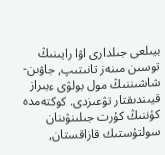بيىلعى جىلدارى اۋا رايىنىڭ توسىن مىنەز تانىتىپ, جاۋىن-شاشىننىڭ مول بولۋى ءبىراز قيىندىقتار تۋعىزدى. كوكتەمدە كۇننىڭ كۇرت جىلىنۋىنان سولتۇستىك قازاقستان,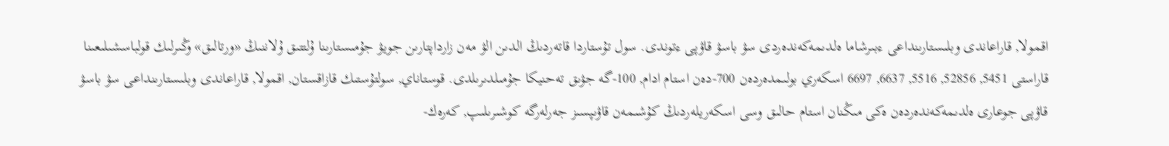اقمولا, قاراعاندى وبلىستارىنداعى ءبىرشاما ەلدىمەكەندەردى سۋ باسۋ قاۋپى ءتوندى. سول تۇستاردا قاتەردىڭ الدىن الۋ مەن زارداپتارىن جويۋ جۇمىستارىنا ۇلتتىق ۇلاننىڭ «ورتالىق» وڭىرلىك قولباسشىلىعىنا قاراستى 5451, 52856, 5516, 6637, 6697 اسكەري بولىمدەردەن 700-دەن استام ادام, 100-گە جۋىق تەحنيكا جۇمىلدىرىلدى. قوستاناي, سولتۇستىك قازاقستان, اقمولا, قاراعاندى وبلىستارىنداعى سۋ باسۋ قاۋپى جوعارى ەلدىمەكەندەردەن ەكى مىڭنان استام حالىق وسى اسكەريلەردىڭ كۇشىمەن قاۋىپسىز جەرلەرگە كوشىرىلىپ, كەرەك-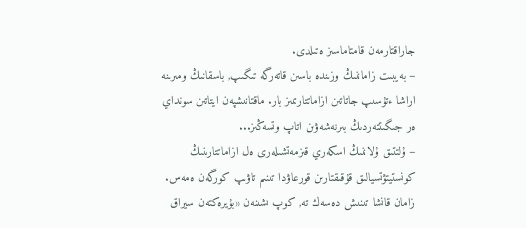جاراقتارمەن قامتاماسىز ەتىلدى.
– بەيبىت زاماننىڭ وزىندە باسىن قاتەرگە تىگىپ, باسقانىڭ ومىرىنە اراشا ءتۇسىپ جاتاتىن ازاماتتارىمىز بار. ماقتانىشپەن ايتاتىن سونداي ەر جىگىتتەردىڭ بىرنەشەۋىن اتاپ وتسەڭىز...
– ۇلتتىق ۇلاننىڭ اسكەري قىزمەتشىلەرى ەل ازاماتتارىنىڭ كونستيتۋتسيالىق قۇقىقتارىن قورعاۋدا تىنىم تاۋىپ كورگەن ەمەس. زامان قانشا تىنىش دەسەك تە, كوپ ىشىنەن «بۇيرەكتەن سيراق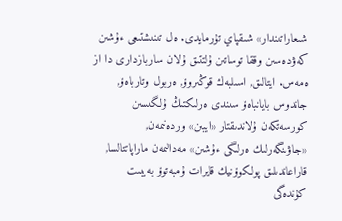شىعاراتىندار» شىقپاي تۇرمايدى. ەل تىنىشتىعى ءۇشىن كەۋدەسىن وققا توساتىن ۇلتتىق ۇلان ساربازدارى دا از ەمەس. ايتالىق, اسىلبەك قوڭىروۆ, ەربول وتارباەۆ, جاندوس بايانباەۆ سىندى ەرلىكتىڭ ۇلگىسىن كورسەتكەن ۇلاندىقتار «ايبىن» وردەنىمەن, «جاۋىنگەرلىك ەرلىگى ءۇشىن» مەدالىمەن ماراپاتتالسا, قاراعاندىلىق پولكوۆنيك قايرات ۇمبەتوۆ بەيبىت كۇندەگى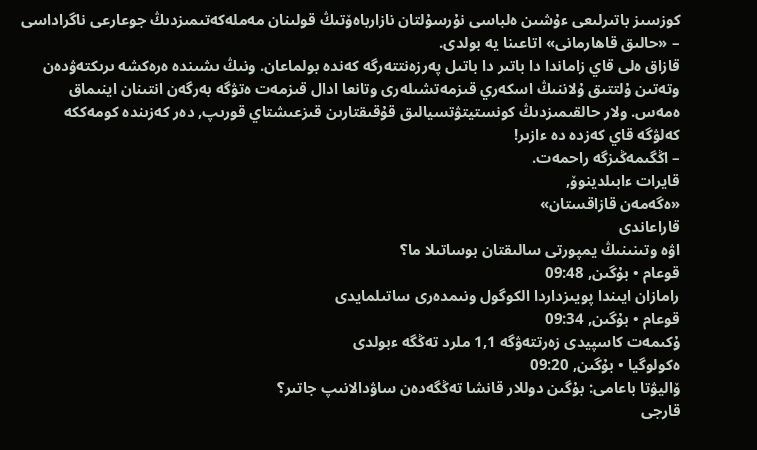كوزسىز باتىرلىعى ءۇشىن ەلباسى نۇرسۇلتان نازارباەۆتىڭ قولىنان مەملەكەتىمىزدىڭ جوعارعى ناگراداسى – «حالىق قاھارمانى» اتاعىنا يە بولدى.
قازاق ەلى قاي زاماندا دا باتىر دا باتىل پەرزەنتتەرگە كەندە بولماعان. ونىڭ ىشىندە ەرەكشە ىرىكتەۋدەن وتەتىن ۇلتتىق ۇلاننىڭ اسكەري قىزمەتشىلەرى وتانعا ادال قىزمەت ەتۋگە بەرگەن انتىنان اينىماق ەمەس. ولار حالقىمىزدىڭ كونستيتۋتسيالىق قۇقىقتارىن قىزعىشتاي قورىپ, دەر كەزىندە كومەككە كەلۋگە قاي كەزدە دە ءازىر!
– اڭگىمەڭىزگە راحمەت.
قايرات ءابىلدينوۆ,
«ەگەمەن قازاقستان»
قاراعاندى
اۋە وتىنىنىڭ يمپورتى سالىقتان بوساتىلا ما؟
قوعام • بۇگىن, 09:48
رامازان ايىندا پويىزداردا الكوگول ونىمدەرى ساتىلمايدى
قوعام • بۇگىن, 09:34
ۇكىمەت كاسپيدى زەرتتەۋگە 1,1 ملرد تەڭگە ءبولدى
ەكولوگيا • بۇگىن, 09:20
ۆاليۋتا باعامى: بۇگىن دوللار قانشا تەڭگەدەن ساۋدالانىپ جاتىر؟
قارجى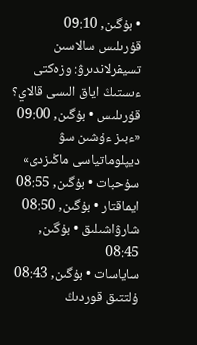• بۇگىن, 09:10
قۇرىلىس سالاسىن تسيفرلاندىرۋ: وزەكتى ءىستىڭ اياق الىسى قالاي؟
قۇرىلىس • بۇگىن, 09:00
«ءبىز ءۇشىن سۋ ديپلوماتياسى ماڭىزدى»
سۇحبات • بۇگىن, 08:55
ايماقتار • بۇگىن, 08:50
شارۋاشىلىق • بۇگىن, 08:45
ساياسات • بۇگىن, 08:43
ۇلتتىق قوردىڭ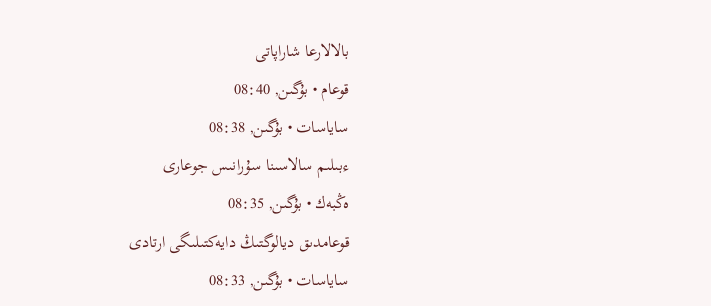بالالارعا شاراپاتى
قوعام • بۇگىن, 08:40
ساياسات • بۇگىن, 08:38
ءبىلىم سالاسىنا سۇرانىس جوعارى
ەڭبەك • بۇگىن, 08:35
قوعامدىق ديالوگتىڭ دايەكتىلىگى ارتادى
ساياسات • بۇگىن, 08:33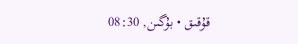قۇقىق • بۇگىن, 08:30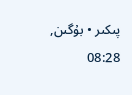پىكىر • بۇگىن, 08:28